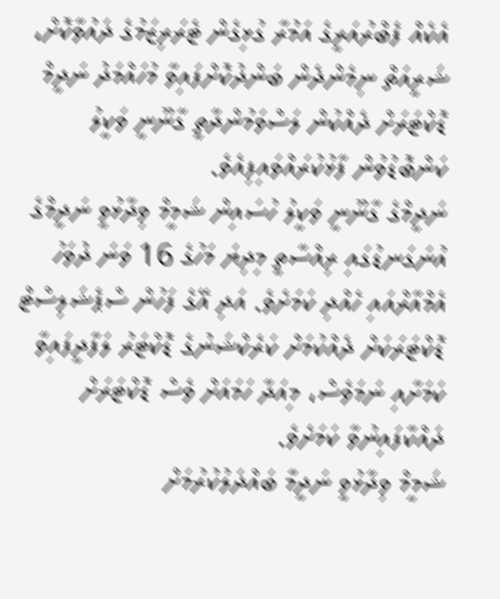އެކެއް ފެބްރުއަރީގެ އަމުރާ ގުޅިގެން ޓެރަރިޒަމުގެ ދައުވާކޮށް، ޝަރީއަތް ނިމެންދެން ބަންދުކޮށްފައިވާ މުހައްމަދު ނަދީމް ޑޮކްޓަރަށް ދެއްކުން ލަސްވަމުންދާތީ ގާނޫނީ ވަކީލު ކަންބޮޑުވުން ފާޅުކުރައްވައިފިއެވެ.
ނަދީމްގެ ގާނޫނީ ވަކީލު ހުސައިން ޝަމީމް ވިދާޅުވީ ނަދީމްގެ އުނަގަނޑުގައި ރިއްސާތީ މިދިޔަ މަހުގެ 16 ވަނަ ދުވަހު އެމްއާރްއައި ހެއްދި ކަމަށެވެ. އަދި އޭގެ ފަހުން ސްޕެޝަލިސްޓް ޑޮކްޓަރަކަށް ދެއްކުމަށް ކަރެކްޝަނުގެ ޑޮކްޓަރު ލަފާދީފައިވާ ކަމަށާއި ނަމަވެސް، މިއަދާ ހަމައަށް ވެސް ޑޮކްޓަރަށް ދައްކާފައިނުވާ ކަމަށެވެ.
ޝަމީމް ވިދާޅުވީ ނަދީމާ ބައްދަލުކުރުމަށް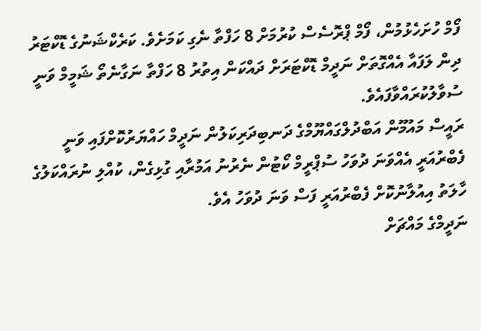ފޯމް ހުށަހެޅުމުން، ފޯމް ޕްރޮސެސް ކުރުމަށް 8 ހަފްތާ ނެގި ކަމަށެވެ. ކަރެކްޝަނުގެ ޑޮކްޓަރު ދިން ލަފައާ އެއްގޮތަށް ނަދީމް ޑޮކްޓަރަށް ދައްކަން އިތުރު 8 ހަފްތާ ނަގާނެތޯ ޝަމީމް ވަނީ ސުވާލުކުރައްވާފައެވެ.
ރައީސް މައުމޫން އަބްދުލްގައްޔޫމްގެ ދަނބިދަރިކަލުން ނަދީމް ހައްޔަރުކޮށްފައި ވަނީ ފެބްރުއަރީ އެއްވަނަ ދުވަހު ސުޕްރީމް ކޯޓުން ނެރުނު އަމުރާއި ގުޅިގެން، ކުއްލި ނުރައްކަލުގެ ހާލަތު އިއުލާނުކޮށް ފެބްރުއަރީ ފަސް ވަނަ ދުވަހު އެވެ.
ނަދީމްގެ މައްޗަށް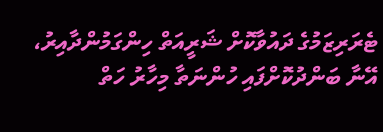ޓެރަރިޒަމުގެ ދައުވާކޮށް ޝަރީއަތް ހިންގަމުންދާއިރު، އޭނާ ބަންދުކޮށްފައި ހުންނަތާ މިހާރު ހަތް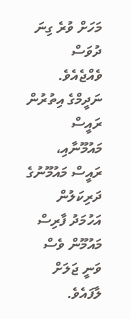މަހަށް ވުރެ ގިނަ ދުވަސް ވެއްޖެއެވެ.
ނަދީމްގެ އިތުރުން ރައީސް މައުމޫނާއި، ރައީސް މައުމޫނުގެ ދަރިކަލުން އަހުމަދު ފާރިސް މައުމޫން ވެސް ވަނީ ޖަލަށް ލާފައެވެ.